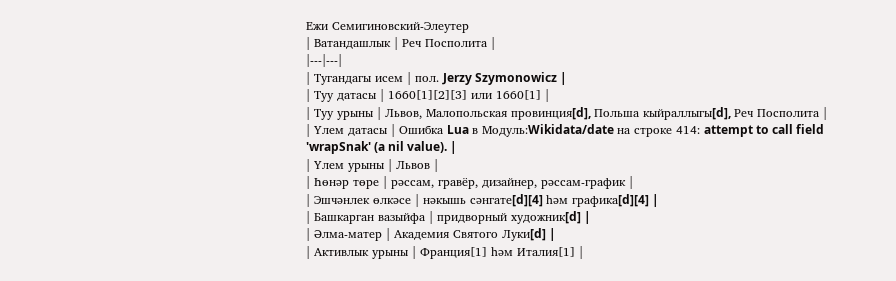Ежи Семигиновский-Элеутер
| Ватандашлык | Реч Посполита |
|---|---|
| Тугандагы исем | пол. Jerzy Szymonowicz |
| Туу датасы | 1660[1][2][3] или 1660[1] |
| Туу урыны | Львов, Малопольская провинция[d], Польша кыйраллыгы[d], Реч Посполита |
| Үлем датасы | Ошибка Lua в Модуль:Wikidata/date на строке 414: attempt to call field 'wrapSnak' (a nil value). |
| Үлем урыны | Львов |
| Һөнәр төре | рәссам, гравёр, дизайнер, рәссам-график |
| Эшчәнлек өлкәсе | нәкышь сәнгате[d][4] һәм графика[d][4] |
| Башкарган вазыйфа | придворный художник[d] |
| Әлма-матер | Академия Святого Луки[d] |
| Активлык урыны | Франция[1] һәм Италия[1] |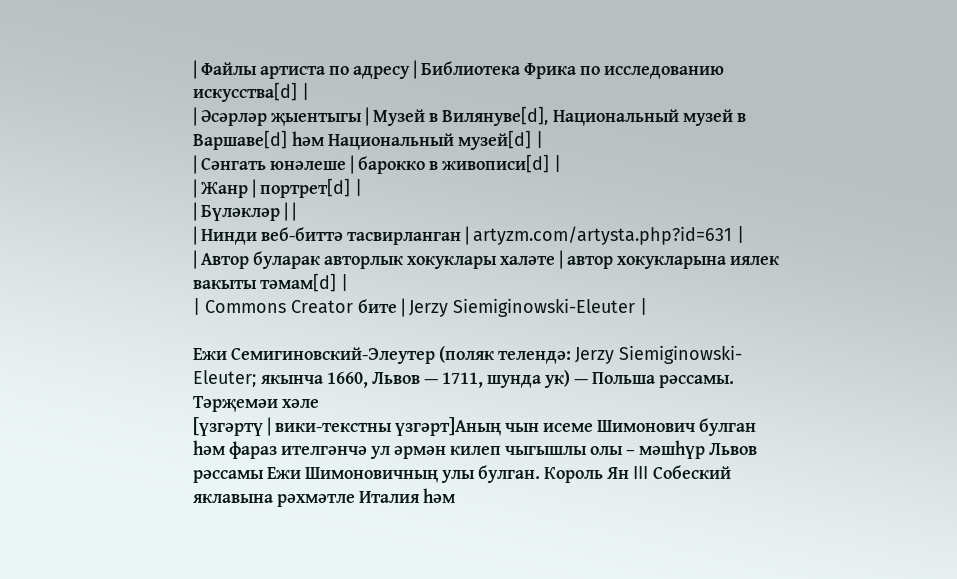| Файлы артиста по адресу | Библиотека Фрика по исследованию искусства[d] |
| Әсәрләр җыентыгы | Музей в Вилянуве[d], Национальный музей в Варшаве[d] һәм Национальный музей[d] |
| Сәнгать юнәлеше | барокко в живописи[d] |
| Жанр | портрет[d] |
| Бүләкләр | |
| Нинди веб-биттә тасвирланган | artyzm.com/artysta.php?id=631 |
| Автор буларак авторлык хокуклары халәте | автор хокукларына иялек вакыты тәмам[d] |
| Commons Creator бите | Jerzy Siemiginowski-Eleuter |

Ежи Семигиновский-Элеутер (поляк телендә: Jerzy Siemiginowski-Eleuter; якынча 1660, Львов — 1711, шунда ук) — Польша рәссамы.
Тәрҗемәи хәле
[үзгәртү | вики-текстны үзгәрт]Аның чын исеме Шимонович булган һәм фараз ителгәнчә ул әрмән килеп чыгышлы олы – мәшһүр Львов рәссамы Ежи Шимоновичның улы булган. Король Ян III Собеский яклавына рәхмәтле Италия һәм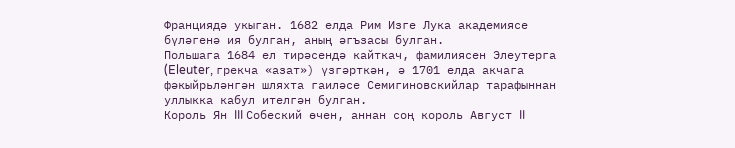Франциядә укыган. 1682 елда Рим Изге Лука академиясе бүләгенә ия булган, аның әгъзасы булган.
Польшага 1684 ел тирәсендә кайткач, фамилиясен Элеутерга (Eleuter, грекча «азат») үзгәрткән, ә 1701 елда акчага фәкыйрьләнгән шляхта гаиләсе Семигиновскийлар тарафыннан уллыкка кабул ителгән булган.
Король Ян III Собеский өчен, аннан соң король Август II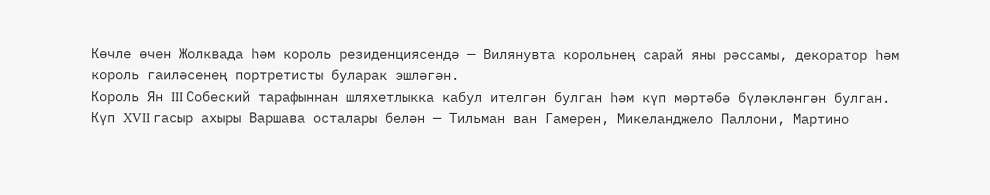Көчле өчен Жолквада һәм король резиденциясендә — Вилянувта корольнең сарай яны рәссамы, декоратор һәм король гаиләсенең портретисты буларак эшләгән.
Король Ян III Собеский тарафыннан шляхетлыкка кабул ителгән булган һәм күп мәртәбә бүләкләнгән булган.
Күп XVII гасыр ахыры Варшава осталары белән — Тильман ван Гамерен, Микеланджело Паллони, Мартино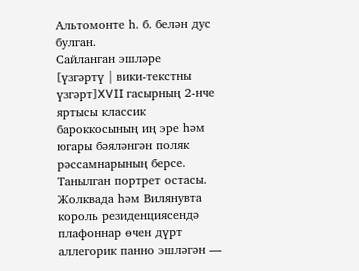Альтомонте һ. б. белән дус булган.
Сайланган эшләре
[үзгәртү | вики-текстны үзгәрт]XVII гасырның 2-нче яртысы классик бароккосының иң эре һәм югары бәяләнгән поляк рәссамнарының берсе. Танылган портрет остасы. Жолквада һәм Вилянувта король резиденциясендә плафоннар өчен дүрт аллегорик панно эшләгән —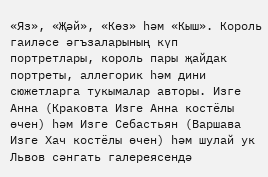«Яз», «Җәй», «Көз» һәм «Кыш». Король гаиләсе әгъзаларының күп портретлары, король пары җайдак портреты, аллегорик һәм дини сюжетларга тукымалар авторы. Изге Анна (Краковта Изге Анна костёлы өчен) һәм Изге Себастьян (Варшава Изге Хач костёлы өчен) һәм шулай ук Львов сәнгать галереясендә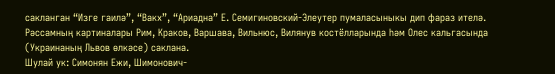сакланган “Изге гаилә”, “Вакх”, “Ариадна” Е. Семигиновский-Элеутер пумаласыныкы дип фараз ителә.
Рәссамның картиналары Рим, Краков, Варшава, Вильнюс, Вилянув костёлларында һәм Олес кальгасында (Украинаның Львов өлкәсе) саклана.
Шулай ук: Симонян Ежи, Шимонович-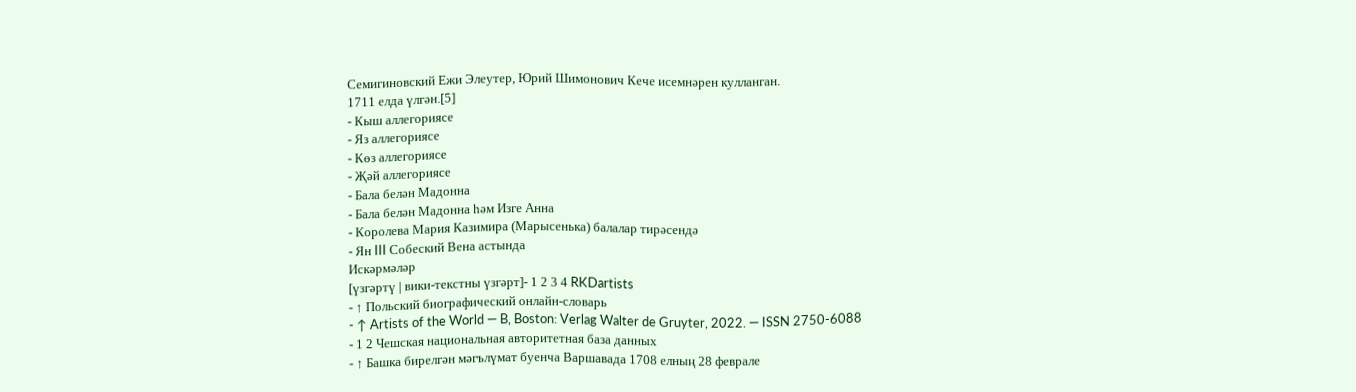Семигиновский Ежи Элеутер, Юрий Шимонович Кече исемнәрен кулланган.
1711 елда үлгән.[5]
- Кыш аллегориясе
- Яз аллегориясе
- Көз аллегориясе
- Җәй аллегориясе
- Бала белән Мадонна
- Бала белән Мадонна һәм Изге Анна
- Королева Мария Казимира (Марысенька) балалар тирәсендә
- Ян III Собеский Вена астында
Искәрмәләр
[үзгәртү | вики-текстны үзгәрт]- 1 2 3 4 RKDartists
- ↑ Польский биографический онлайн-словарь
- ↑ Artists of the World — B, Boston: Verlag Walter de Gruyter, 2022. — ISSN 2750-6088
- 1 2 Чешская национальная авторитетная база данных
- ↑ Башка бирелгән мәгълүмат буенча Варшавада 1708 елның 28 феврале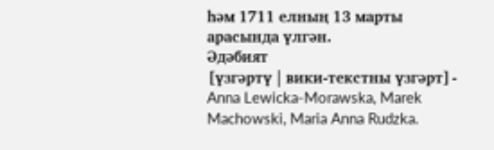һәм 1711 елның 13 марты арасында үлгән.
Әдәбият
[үзгәртү | вики-текстны үзгәрт]- Anna Lewicka-Morawska, Marek Machowski, Maria Anna Rudzka.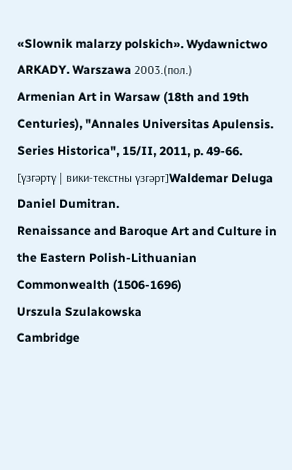«Slownik malarzy polskich». Wydawnictwo ARKADY. Warszawa 2003.(пол.)
Armenian Art in Warsaw (18th and 19th Centuries), "Annales Universitas Apulensis. Series Historica", 15/II, 2011, p. 49-66.
[үзгәртү | вики-текстны үзгәрт]Waldemar Deluga Daniel Dumitran.
Renaissance and Baroque Art and Culture in the Eastern Polish-Lithuanian Commonwealth (1506-1696)
Urszula Szulakowska
Cambridge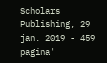Scholars Publishing, 29 jan. 2019 - 459 pagina'